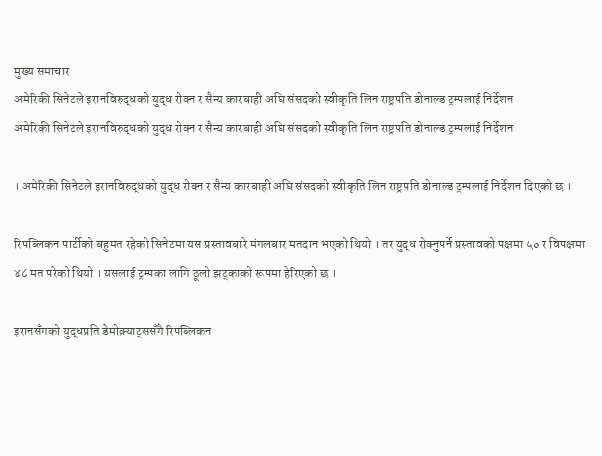मुख्य समाचार
अमेरिकी सिनेटले इरानविरुद्धको युद्ध रोक्न र सैन्य कारबाही अघि संसदको स्वीकृति लिन राष्ट्रपति डोनाल्ड ट्रम्पलाई निर्देशन
अमेरिकी सिनेटले इरानविरुद्धको युद्ध रोक्न र सैन्य कारबाही अघि संसदको स्वीकृति लिन राष्ट्रपति डोनाल्ड ट्रम्पलाई निर्देशन

। अमेरिकी सिनेटले इरानविरुद्धको युद्ध रोक्न र सैन्य कारबाही अघि संसदको स्वीकृति लिन राष्ट्रपति डोनाल्ड ट्रम्पलाई निर्देशन दिएको छ ।

रिपब्लिकन पार्टीको बहुमत रहेको सिनेटमा यस प्रस्तावबारे मंगलबार मतदान भएको थियो । तर युद्ध रोक्नुपर्ने प्रस्तावको पक्षमा ५० र विपक्षमा ४८ मत परेको थियो । यसलाई ट्रम्पका लागि ठूलो झट्काको रूपमा हेरिएको छ ।

इरानसँगको युद्धप्रति डेमोक्र्याट्ससँगै रिपब्लिकन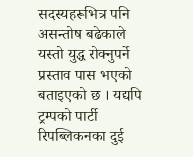सदस्यहरूभित्र पनि असन्तोष बढेकाले यस्तो युद्ध रोक्नुपर्ने प्रस्ताव पास भएको बताइएको छ । यद्यपि ट्रम्पको पार्टी रिपब्लिकनका दुई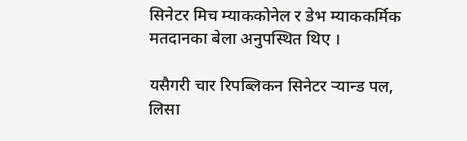सिनेटर मिच म्याककोनेल र डेभ म्याककर्मिक मतदानका बेला अनुपस्थित थिए ।

यसैगरी चार रिपब्लिकन सिनेटर र्‍यान्ड पल, लिसा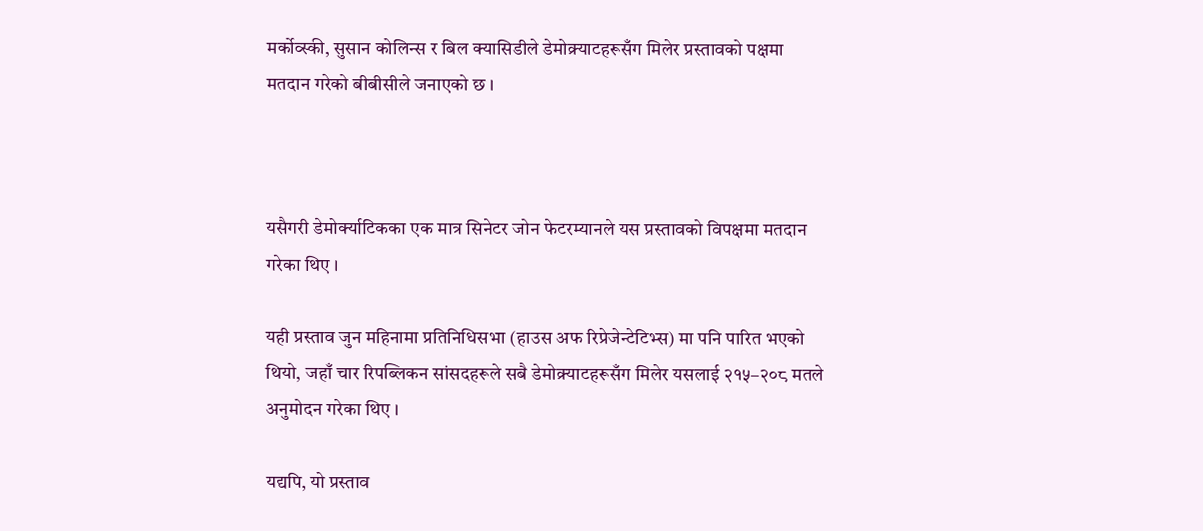मर्कोव्स्की, सुसान कोलिन्स र बिल क्यासिडीले डेमोक्र्याटहरूसँग मिलेर प्रस्तावको पक्षमा मतदान गरेको बीबीसीले जनाएको छ ।



यसैगरी डेमोर्क्याटिकका एक मात्र सिनेटर जोन फेटरम्यानले यस प्रस्तावको विपक्षमा मतदान गरेका थिए ।

यही प्रस्ताव जुन महिनामा प्रतिनिधिसभा (हाउस अफ रिप्रेजेन्टेटिभ्स) मा पनि पारित भएको थियो, जहाँ चार रिपब्लिकन सांसदहरूले सबै डेमोक्र्याटहरूसँग मिलेर यसलाई २१५–२०८ मतले अनुमोदन गरेका थिए ।

यद्यपि, यो प्रस्ताव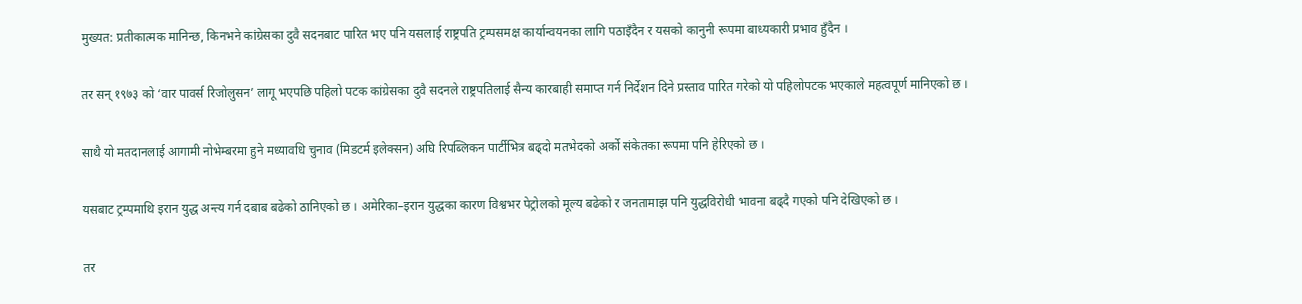मुख्यत: प्रतीकात्मक मानिन्छ, किनभने कांग्रेसका दुवै सदनबाट पारित भए पनि यसलाई राष्ट्रपति ट्रम्पसमक्ष कार्यान्वयनका लागि पठाइँदैन र यसको कानुनी रूपमा बाध्यकारी प्रभाव हुँदैन ।

तर सन् १९७३ को ‘वार पावर्स रिजोलुसन’ लागू भएपछि पहिलो पटक कांग्रेसका दुवै सदनले राष्ट्रपतिलाई सैन्य कारबाही समाप्त गर्न निर्देशन दिने प्रस्ताव पारित गरेको यो पहिलोपटक भएकाले महत्वपूर्ण मानिएको छ ।

साथै यो मतदानलाई आगामी नोभेम्बरमा हुने मध्यावधि चुनाव (मिडटर्म इलेक्सन) अघि रिपब्लिकन पार्टीभित्र बढ्दो मतभेदको अर्को संकेतका रूपमा पनि हेरिएको छ ।

यसबाट ट्रम्पमाथि इरान युद्ध अन्त्य गर्न दबाब बढेको ठानिएको छ । अमेरिका–इरान युद्धका कारण विश्वभर पेट्रोलको मूल्य बढेको र जनतामाझ पनि युद्धविरोधी भावना बढ्दै गएको पनि देखिएको छ ।

तर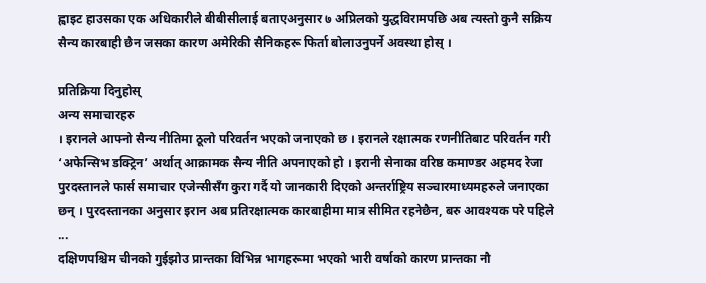ह्वाइट हाउसका एक अधिकारीले बीबीसीलाई बताएअनुसार ७ अप्रिलको युद्धविरामपछि अब त्यस्तो कुनै सक्रिय सैन्य कारबाही छैन जसका कारण अमेरिकी सैनिकहरू फिर्ता बोलाउनुपर्ने अवस्था होस् ।

प्रतिक्रिया दिनुहोस्
अन्य समाचारहरु
। इरानले आफ्नो सैन्य नीतिमा ठूलो परिवर्तन भएको जनाएको छ । इरानले रक्षात्मक रणनीतिबाट परिवर्तन गरी ‘अफेन्सिभ डक्ट्रिन’ अर्थात् आक्रामक सैन्य नीति अपनाएको हो । इरानी सेनाका वरिष्ठ कमाण्डर अहमद रेजा पुरदस्तानले फार्स समाचार एजेन्सीसँग कुरा गर्दै यो जानकारी दिएको अन्तर्राष्ट्रिय सञ्चारमाध्यमहरुले जनाएका छन् । पुरदस्तानका अनुसार इरान अब प्रतिरक्षात्मक कारबाहीमा मात्र सीमित रहनेछैन, बरु आवश्यक परे पहिले ...
दक्षिणपश्चिम चीनको गुईझोउ प्रान्तका विभिन्न भागहरूमा भएको भारी वर्षाको कारण प्रान्तका नौ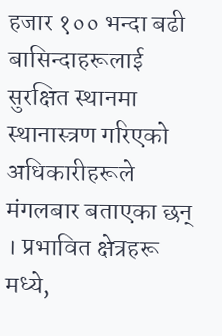हजार १०० भन्दा बढी बासिन्दाहरूलाई सुरक्षित स्थानमा स्थानास्त्रण गरिएको अधिकारीहरूले मंगलबार बताएका छन् । प्रभावित क्षेत्रहरू मध्ये,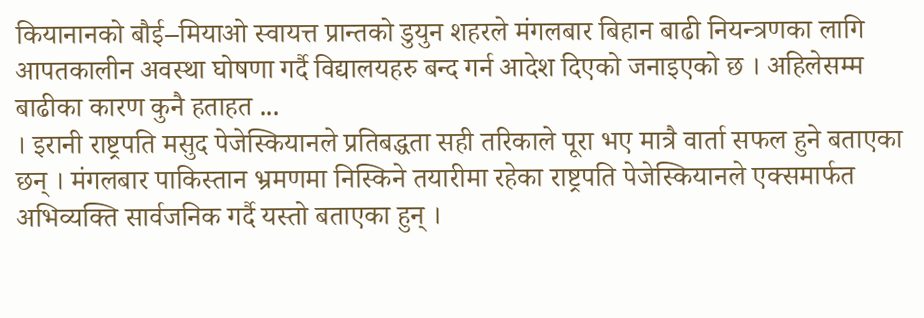कियानानको बौई–मियाओ स्वायत्त प्रान्तको डुयुन शहरले मंगलबार बिहान बाढी नियन्त्रणका लागि आपतकालीन अवस्था घोषणा गर्दै विद्यालयहरु बन्द गर्न आदेश दिएको जनाइएको छ । अहिलेसम्म बाढीका कारण कुनै हताहत ...
। इरानी राष्ट्रपति मसुद पेजेस्कियानले प्रतिबद्धता सही तरिकाले पूरा भए मात्रै वार्ता सफल हुने बताएका छन् । मंगलबार पाकिस्तान भ्रमणमा निस्किने तयारीमा रहेका राष्ट्रपति पेजेस्कियानले एक्समार्फत अभिव्यक्ति सार्वजनिक गर्दै यस्तो बताएका हुन् ।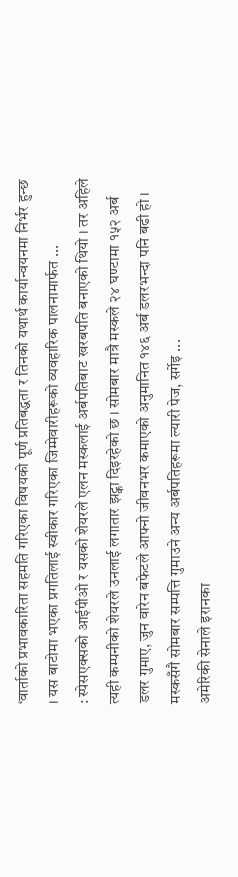‘वार्ताको प्रभावकारिता सहमति गरिएका विषयको पूर्ण प्रतिबद्धता र तिनको यथार्थ कार्यान्वयनमा निर्भर हुन्छ । यस बाटोमा भएका प्रगतिलाई स्वीकार गरिएका जिम्मेवारीहरूको व्यवहारिक पालनामार्फत ...
: स्पेसएक्सको आईपीओ र यसको शेयरले एलन मस्कलाई अर्बपतिबाट खरबपति बनाएको थियो । तर अहिले त्यही कम्पनीको शेयरले उनलाई लगातार झट्का दिइरहेको छ । सोमबार मात्रै मस्कले २४ घण्टामा १५२ अर्ब डलर गुमाए, जुन वारेन बफेटले आफ्नो जीवनभर कमाएको अनुमानित १४६ अर्ब डलरभन्दा पनि बढी हो । मस्कसँगै सोमबार सम्पत्ति गुमाउने अन्य अर्बपतिहरूमा ल्यारी पेज, सर्गेइ ...
अमेरिकी सेनाले इरानका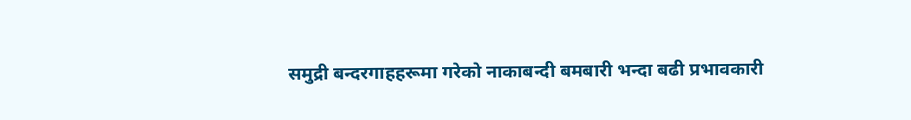समुद्री बन्दरगाहहरूमा गरेको नाकाबन्दी बमबारी भन्दा बढी प्रभावकारी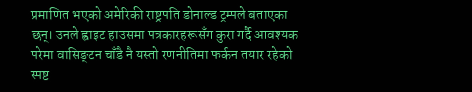प्रमाणित भएको अमेरिकी राष्ट्रपति डोनाल्ड ट्रम्पले बताएका छन्। उनले ह्वाइट हाउसमा पत्रकारहरूसँग कुरा गर्दै आवश्यक परेमा वासिङ्टन चाँडै नै यस्तो रणनीतिमा फर्कन तयार रहेको स्पष्ट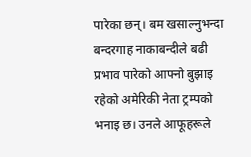पारेका छन्। बम खसाल्नुभन्दा बन्दरगाह नाकाबन्दीले बढी प्रभाव पारेको आफ्नो बुझाइ रहेको अमेरिकी नेता ट्रम्पको भनाइ छ। उनले आफूहरूले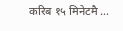करिब १५ मिनेटमै ...